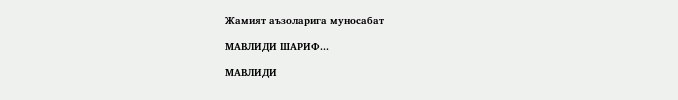Жамият аъзоларига муносабат

МАВЛИДИ ШАРИФ...

МАВЛИДИ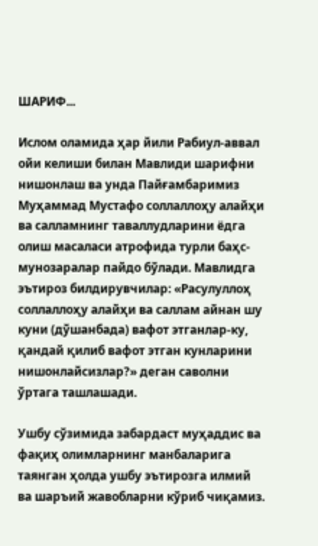ШАРИФ...

Ислом оламида ҳар йили Рабиул-аввал ойи келиши билан Мавлиди шарифни нишонлаш ва унда Пайғамбаримиз Муҳаммад Мустафо соллаллоҳу алайҳи ва салламнинг таваллудларини ёдга олиш масаласи атрофида турли баҳс-мунозаралар пайдо бўлади. Мавлидга эътироз билдирувчилар: «Расулуллоҳ соллаллоҳу алайҳи ва саллам айнан шу куни (дўшанбада) вафот этганлар-ку, қандай қилиб вафот этган кунларини нишонлайсизлар?» деган саволни ўртага ташлашади.

Ушбу сўзимида забардаст муҳаддис ва фақиҳ олимларнинг манбаларига таянган ҳолда ушбу эътирозга илмий ва шаръий жавобларни кўриб чиқамиз.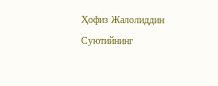Ҳофиз Жалолиддин Суютийнинг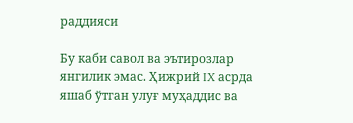раддияси

Бу каби савол ва эътирозлар янгилик эмас. Ҳижрий IX асрда яшаб ўтган улуғ муҳаддис ва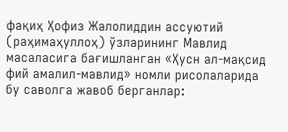фақиҳ Ҳофиз Жалолиддин ассуютий (раҳимаҳуллоҳ) ўзларининг Мавлид масаласига бағишланган «Ҳусн ал-мақсид фий амалил-мавлид» номли рисолаларида бу саволга жавоб берганлар: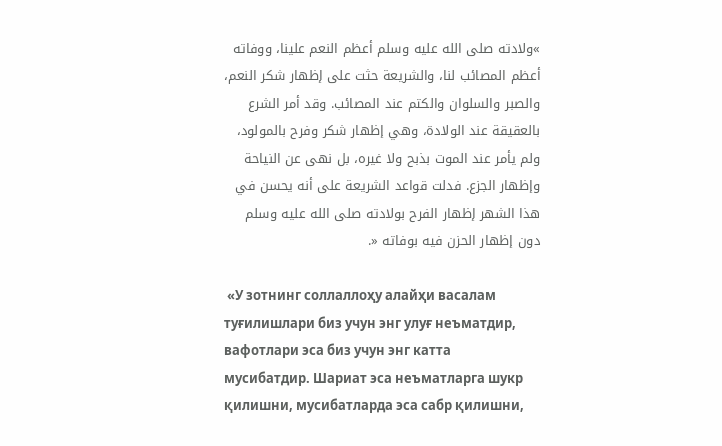»ولادته صلى الله عليه وسلم أعظم النعم علينا، ووفاته أعظم المصائب لنا، والشريعة حثت على إظهار شكر النعم، والصبر والسلوان والكتم عند المصائب. وقد أمر الشرع بالعقيقة عند الولادة، وهي إظهار شكر وفرح بالمولود، ولم يأمر عند الموت بذبح ولا غيره، بل نهى عن النياحة وإظهار الجزع. فدلت قواعد الشريعة على أنه يحسن في هذا الشهر إظهار الفرح بولادته صلى الله عليه وسلم دون إظهار الحزن فيه بوفاته «.

 «У зотнинг соллаллоҳу алайҳи васалам туғилишлари биз учун энг улуғ неъматдир, вафотлари эса биз учун энг катта мусибатдир. Шариат эса неъматларга шукр қилишни, мусибатларда эса сабр қилишни,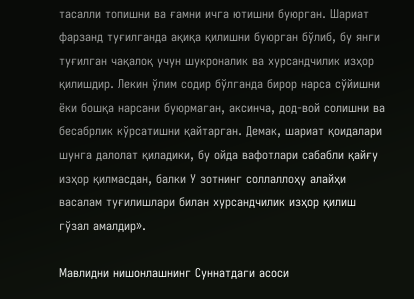тасалли топишни ва ғамни ичга ютишни буюрган. Шариат фарзанд туғилганда ақиқа қилишни буюрган бўлиб, бу янги туғилган чақалоқ учун шукроналик ва хурсандчилик изҳор қилишдир. Лекин ўлим содир бўлганда бирор нарса сўйишни ёки бошқа нарсани буюрмаган, аксинча, дод-вой солишни ва бесабрлик кўрсатишни қайтарган. Демак, шариат қоидалари шунга далолат қиладики, бу ойда вафотлари сабабли қайғу изҳор қилмасдан, балки У зотнинг соллаллоҳу алайҳи васалам туғилишлари билан хурсандчилик изҳор қилиш гўзал амалдир».

Мавлидни нишонлашнинг Суннатдаги асоси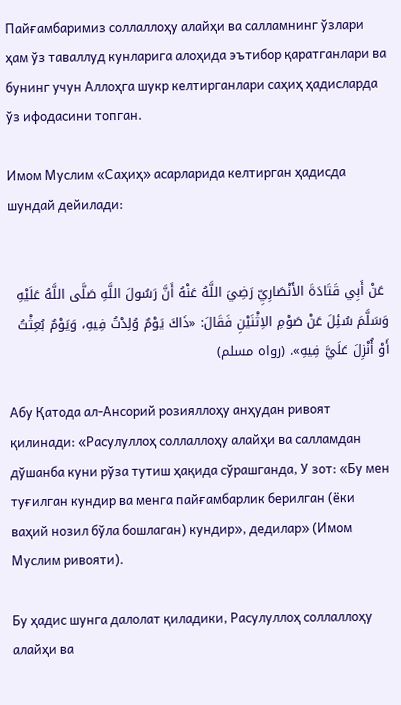Пайғамбаримиз соллаллоҳу алайҳи ва салламнинг ўзлари ҳам ўз таваллуд кунларига алоҳида эътибор қаратганлари ва бунинг учун Аллоҳга шукр келтирганлари саҳиҳ ҳадисларда ўз ифодасини топган.

Имом Муслим «Саҳиҳ» асарларида келтирган ҳадисда шундай дейилади:


 عَنْ أَبِي قَتَادَةَ الأَنْصَارِيِّ رَضِيَ اللَّهُ عَنْهُ أَنَّ رَسُولَ اللَّهِ صَلَّى اللَّهُ عَلَيْهِ وَسَلَّمَ سُئِلَ عَنْ صَوْمِ الاِثْنَيْنِ فَقَالَ: «ذَاكَ يَوْمٌ وُلِدْتُ فِيهِ، وَيَوْمٌ بُعِثْتُ أَوْ أُنْزِلَ عَلَيَّ فِيهِ». (رواه مسلم)

Абу Қатода ал-Ансорий розияллоҳу анҳудан ривоят қилинади: «Расулуллоҳ соллаллоҳу алайҳи ва салламдан дўшанба куни рўза тутиш ҳақида сўрашганда, У зот: «Бу мен туғилган кундир ва менга пайғамбарлик берилган (ёки ваҳий нозил бўла бошлаган) кундир», дедилар» (Имом Муслим ривояти).

Бу ҳадис шунга далолат қиладики, Расулуллоҳ соллаллоҳу алайҳи ва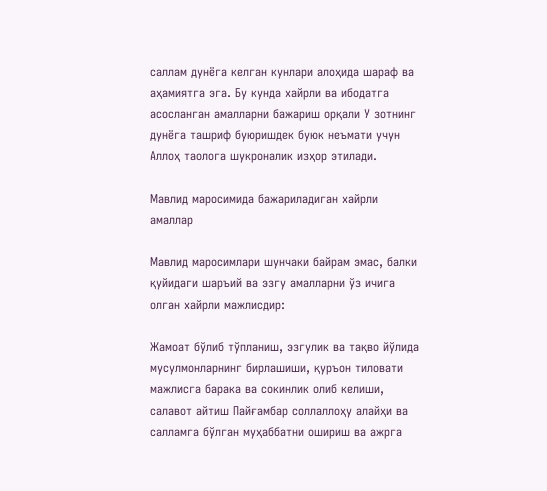саллам дунёга келган кунлари алоҳида шараф ва аҳамиятга эга. Бу кунда хайрли ва ибодатга асосланган амалларни бажариш орқали У зотнинг дунёга ташриф буюришдек буюк неъмати учун Аллоҳ таолога шукроналик изҳор этилади.

Мавлид маросимида бажариладиган хайрли амаллар

Мавлид маросимлари шунчаки байрам эмас, балки қуйидаги шаръий ва эзгу амалларни ўз ичига олган хайрли мажлисдир:

Жамоат бўлиб тўпланиш, эзгулик ва тақво йўлида мусулмонларнинг бирлашиши, қуръон тиловати  мажлисга барака ва сокинлик олиб келиши, салавот айтиш Пайғамбар соллаллоҳу алайҳи ва салламга бўлган муҳаббатни ошириш ва ажрга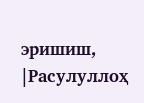эришиш, |Расулуллоҳ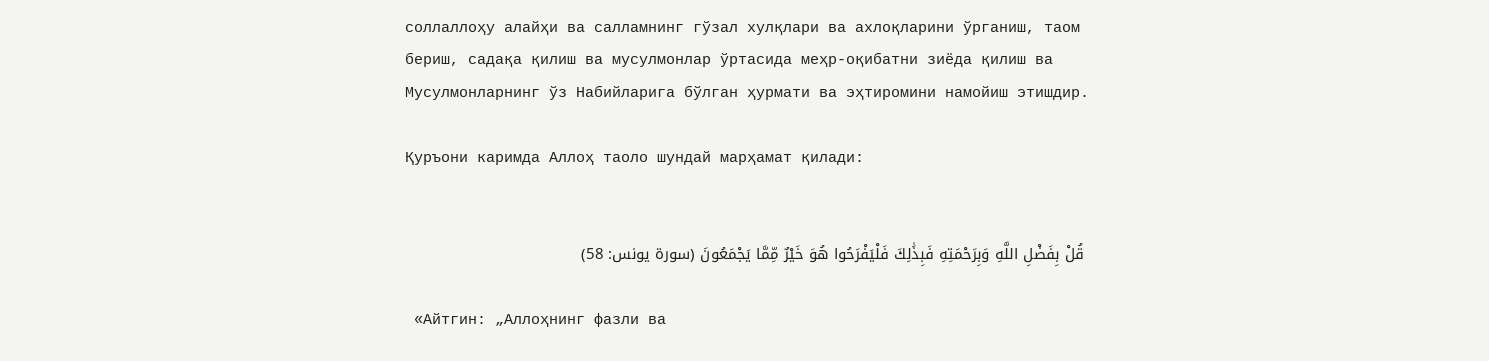соллаллоҳу алайҳи ва салламнинг гўзал хулқлари ва ахлоқларини ўрганиш, таом бериш, садақа қилиш ва мусулмонлар ўртасида меҳр-оқибатни зиёда қилиш ва Мусулмонларнинг ўз Набийларига бўлган ҳурмати ва эҳтиромини намойиш этишдир.

Қуръони каримда Аллоҳ таоло шундай марҳамат қилади:


 قُلْ بِفَضْلِ اللَّهِ وَبِرَحْمَتِهِ فَبِذَٰلِكَ فَلْيَفْرَحُوا هُوَ خَيْرٌ مِّمَّا يَجْمَعُونَ (سورة يونس: 58)

 «Айтгин: „Аллоҳнинг фазли ва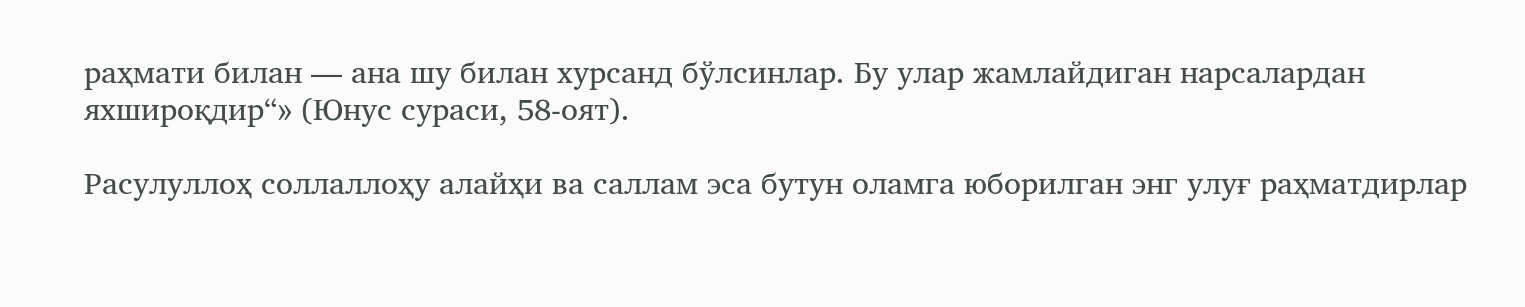раҳмати билан — ана шу билан хурсанд бўлсинлар. Бу улар жамлайдиган нарсалардан яхшироқдир“» (Юнус сураси, 58-оят).

Расулуллоҳ соллаллоҳу алайҳи ва саллам эса бутун оламга юборилган энг улуғ раҳматдирлар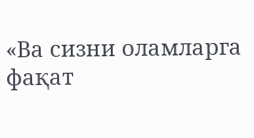«Ва сизни оламларга фақат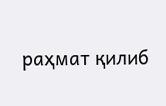раҳмат қилиб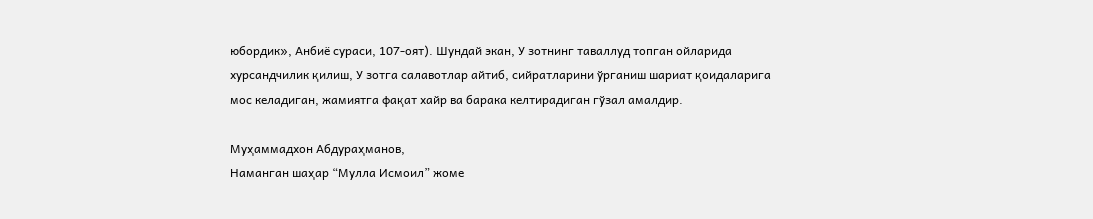юбордик», Анбиё сураси, 107-оят). Шундай экан, У зотнинг таваллуд топган ойларида хурсандчилик қилиш, У зотга салавотлар айтиб, сийратларини ўрганиш шариат қоидаларига мос келадиган, жамиятга фақат хайр ва барака келтирадиган гўзал амалдир.

Муҳаммадхон Абдураҳманов,
Наманган шаҳар “Мулла Исмоил” жоме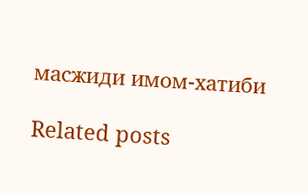масжиди имом-хатиби

Related posts